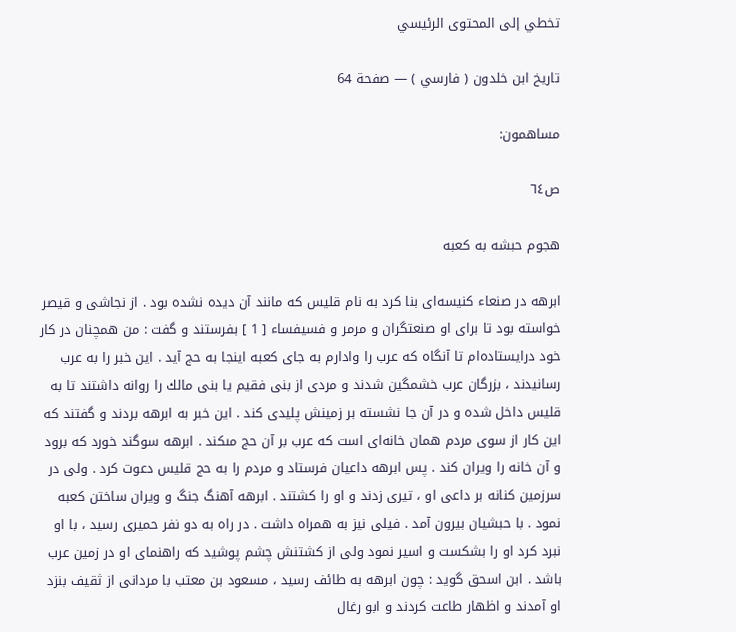تخطي إلى المحتوى الرئيسي

تاريخ ابن خلدون ( فارسي ) — صفحة 64

مساهمون:

ص٦٤

هجوم حبشه به كعبه

ابرهه در صنعاء كنيسه‌اى بنا كرد به نام قليس كه مانند آن ديده نشده بود . از نجاشى و قيصر خواسته بود تا براى او صنعتگران و مرمر و فسيفساء [ 1 ] بفرستند و گفت : من همچنان در كار خود درايستاده‌ام تا آنگاه كه عرب را وادارم به جاى كعبه اينجا به حج آيد . اين خبر را به عرب رسانيدند ، بزرگان عرب خشمگين شدند و مردى از بنى فقيم يا بنى مالك را روانه داشتند تا به قليس داخل شده و در آن جا نشسته بر زمينش پليدى كند . اين خبر به ابرهه بردند و گفتند كه اين كار از سوى مردم همان خانه‌اى است كه عرب بر آن حج مىكند . ابرهه سوگند خورد كه برود و آن خانه را ويران كند . پس ابرهه داعيان فرستاد و مردم را به حج قليس دعوت كرد . ولى در سرزمين كنانه بر داعى او ، تيرى زدند و او را كشتند . ابرهه آهنگ جنگ و ويران ساختن كعبه نمود . با حبشيان بيرون آمد . فيلى نيز به همراه داشت . در راه به دو نفر حميرى رسيد ، با او نبرد كرد او را بشكست و اسير نمود ولى از كشتنش چشم پوشيد كه راهنماى او در زمين عرب باشد . ابن اسحق گويد : چون ابرهه به طائف رسيد ، مسعود بن معتب با مردانى از ثقيف بنزد او آمدند و اظهار طاعت كردند و ابو رغال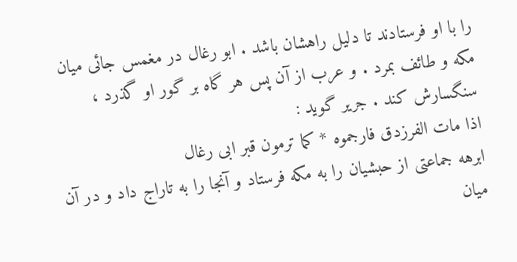را با او فرستادند تا دليل راهشان باشد . ابو رغال در مغمس جائى ميان مكه و طائف بمرد . و عرب از آن پس هر گاه بر گور او گذرد ، سنگسارش كند . جرير گويد :
اذا مات الفرزدق فارجموه * كما ترمون قبر ابى رغال
ابرهه جماعتى از حبشيان را به مكه فرستاد و آنجا را به تاراج داد و در آن ميان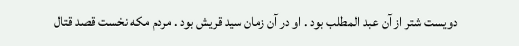دويست شتر از آن عبد المطلب بود . او در آن زمان سيد قريش بود . مردم مكه نخست قصد قتال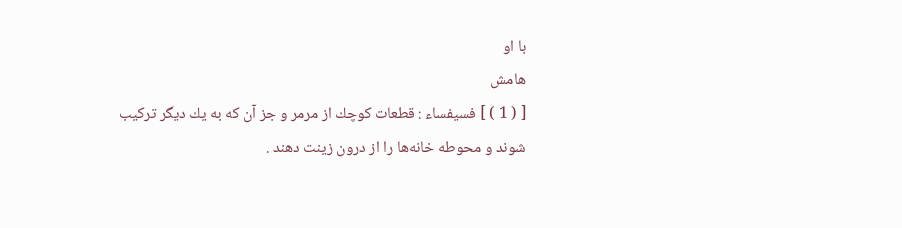با او
هامش
[ ( 1 ) ] فسيفساء : قطعات كوچك از مرمر و جز آن كه به يك ديگر تركيب شوند و محوطه خانه‌ها را از درون زينت دهند .